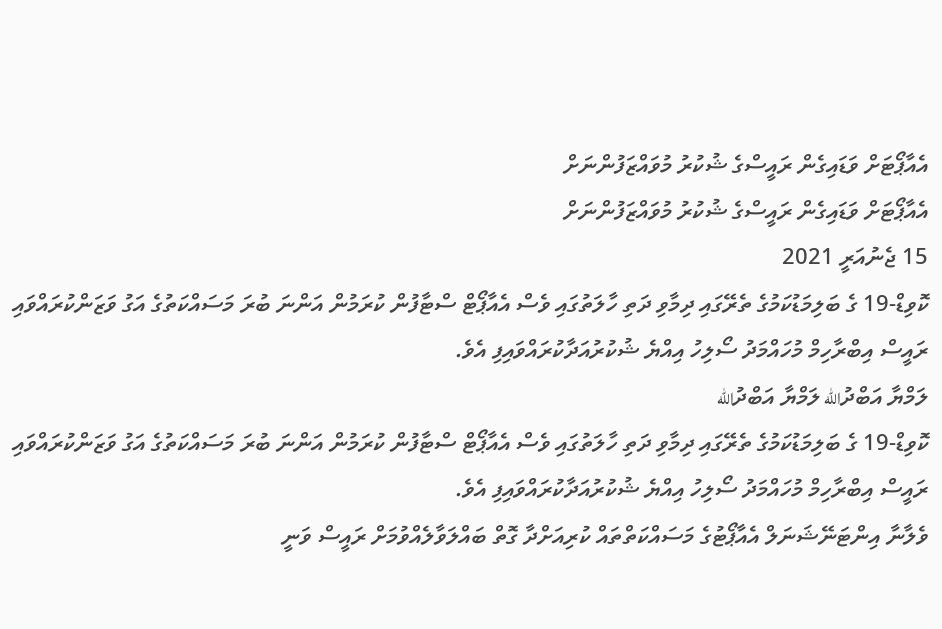އެއާޕޯޓަށް ވަޑައިގެން ރައީސްގެ ޝުކުރު މުވައްޒަފުންނަށް
އެއާޕޯޓަށް ވަޑައިގެން ރައީސްގެ ޝުކުރު މުވައްޒަފުންނަށް
15 ޖެނުއަރީ 2021
ކޮވިޑް-19 ގެ ބަލިމަޑުކަމުގެ ތެރޭގައި ދިމާވި ދަތި ހާލަތުގައި ވެސް އެއާޕޯޓް ސްޓާފުން ކުރަމުން އަންނަ ބުރަ މަސައްކަތުގެ އަގު ވަޒަންކުރައްވައި ރައީސް އިބްރާހިމް މުހައްމަދު ސޯލިހު އިއްޔެ ޝުކުރުއަދާކުރައްވައިފި އެވެ.
ލަމްޔާ އަބްދުالله ލަމްޔާ އަބްދުالله
ކޮވިޑް-19 ގެ ބަލިމަޑުކަމުގެ ތެރޭގައި ދިމާވި ދަތި ހާލަތުގައި ވެސް އެއާޕޯޓް ސްޓާފުން ކުރަމުން އަންނަ ބުރަ މަސައްކަތުގެ އަގު ވަޒަންކުރައްވައި ރައީސް އިބްރާހިމް މުހައްމަދު ސޯލިހު އިއްޔެ ޝުކުރުއަދާކުރައްވައިފި އެވެ.
ވެލާނާ އިންޓަނޭޝަނަލް އެއާޕޯޓުގެ މަސައްކަތްތައް ކުރިއަށްދާ ގޮތް ބައްލަވާލެއްވުމަށް ރައީސް ވަނީ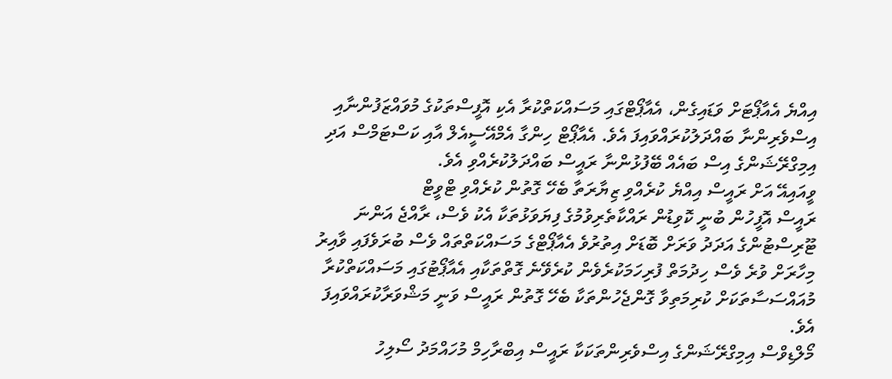އިއްޔެ އެއާޕޯޓަށް ވަޑައިގެން، އެއާޕޯޓްގައި މަސައްކަތްކުރާ އެކި އޮފީސްތަކުގެ މުވައްޒަފުންނާއި އިސްވެރިންނާ ބައްދަލުކުރައްވައިފަ އެވެ. އެއާޕޯޓް ހިންގާ އެމްއޭސީއެލް އާއި ކަސްޓަމްސް އަދި އިމިގްރޭޝަންގެ އިސް ބައެއް ބޭފުޅުންނާ ރައީސް ބައްދަލުކުރެއްވި އެވެ.
ވީއައިއޭ އަށް ރައީސް އިއްޔެ ކުރެއްވި ޒިޔާރަތާ ބެހޭ ގޮތުން ކުރެއްވި ޓްވީޓް
ރައީސް އޮފީހުން ބުނީ ކޮވިޑުން ރައްކާތެރިވުމުގެ ފިޔަވަޅުތަކާ އެކު ވެސް، ރާއްޖެ އަންނަ ޓޫރިސްޓުންގެ އަދަދު ވަރަށް ބޮޑަށް އިތުރުވެ އެއާޕޯޓްގެ މަސައްކަތްތައް ވެސް ބުރަވެފައި ވާއިރު މިހާރަށް ވުރެ ވެސް ހިދުމަތް ފުރިހަމަކުރެވެން ކުރެވޭނެ ގޮތްތަކާއި އެއާޕޯޓުގައި މަސައްކަތްކުރާ މުއައްސަސާތަކަށް ކުރިމަތިވާ ގޮންޖެހުންތަކާ ބެހޭ ގޮތުން ރައީސް ވަނީ މަޝްވަރާކުރައްވައިފަ އެވެ.
މޯލްޑިވްސް އިމިގްރޭޝަންގެ އިސްވެރިންތަކަކާ ރައީސް އިބްރާހިމް މުހައްމަދު ސޯލިހު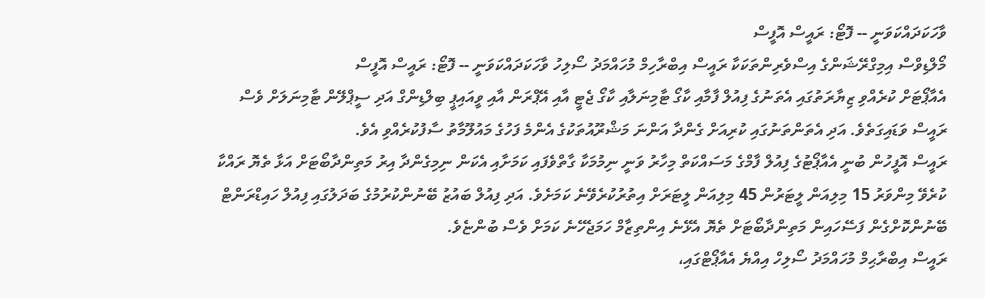ވާހަކަދައްކަވަނީ -- ފޮޓޯ: ރައީސް އޮފީސް
މޯލްޑިވްސް އިމިގްރޭޝަންގެ އިސްވެރިންތަކަކާ ރައީސް އިބްރާހިމް މުހައްމަދު ސޯލިހު ވާހަކަދައްކަވަނީ -- ފޮޓޯ: ރައީސް އޮފީސް
އެއާޕޯޓަށް ކުރެއްވި ޒިޔާރަތުގައި އެތަނުގެ ފިއުލް ފާމާއި ކާގޯ ޓާމިނަލާއި ކާގޯ ޖެޓީ އާއި އޭޕްރަން އާއި ވީއައިޕީ ބިލްޑިންގް އަދި ސީޕްލޭން ޓާމިނަލަށް ވެސް ރައީސް ވަޑައިގަތެވެ. އަދި އެތަންތަނުގައި ކުރިއަށް ގެންދާ އަންނަ މަޝްރޫއުތަކުގެ އެންމެ ފަހުގެ މައުލޫމާތު ސާފުކުރެއްވި އެވެ.
ރައީސް އޮފީހުން ބުނީ އެއާޕޯޓުގެ ފިއުލް ފާމްގެ މަސައްކަތް މިހާރު ވަނީ ނިމުމަކާ ގާތްވެފައި ކަމަށާއި އެކަން ނިމިގެންދާ އިރު މަތިންދާބޯޓަށް އަޅާ ތެޔޮ ރައްކާ ކުރެވޭ މިންވަރު 15 މިލިއަން ލީޓަރުން 45 މިލިއަން ލީޓަރަށް އިތުރުކުރެވޭނެ ކަމަށެވެ. އަދި ފިއުލް ބައުޒު ބޭނުންކުރުމުގެ ބަދަލުގައި ފިއުލް ހައިޑްރަންޓް ބޭނުންކޮށްގެން ފަސޭހައިން މަތިންދާބޯޓަށް ތެޔޮ އެޅޭނެ އިންތިޒާމް ހަމަޖެހޭނެ ކަމަށް ވެސް ބުންޏެވެ.
ރައީސް އިބްރާޙިމް މުހައްމަދު ސޯލިހް އިއްޔެ އެއާޕޯޓްގައި،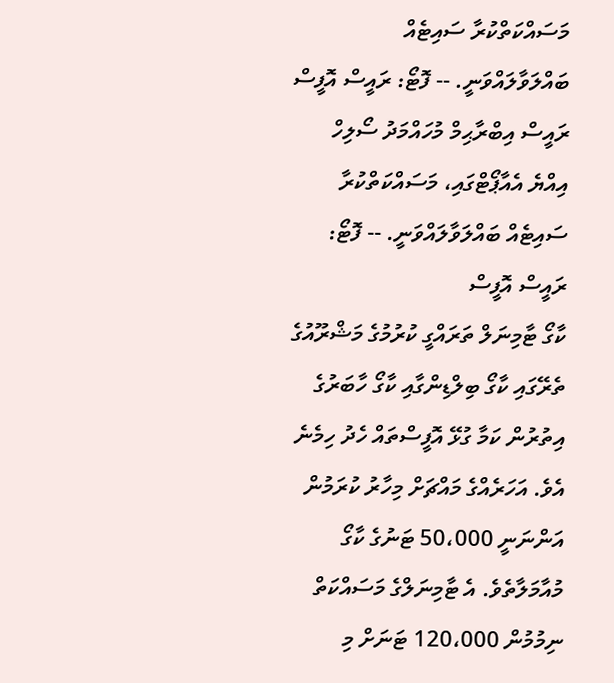މަސައްކަތްކުރާ ސައިޓެއް ބައްލަވާލައްވަނީ. -- ފޮޓޯ: ރައީސް އޮފީސް
ރައީސް އިބްރާޙިމް މުހައްމަދު ސޯލިހް އިއްޔެ އެއާޕޯޓްގައި، މަސައްކަތްކުރާ ސައިޓެއް ބައްލަވާލައްވަނީ. -- ފޮޓޯ: ރައީސް އޮފީސް
ކާގޯ ޓާމިނަލް ތަރައްގީ ކުރުމުގެ މަޝްރޫއުގެ ތެރޭގައި ކާގޯ ބިލްޑިންގާއި ކާގޯ ހާބަރުގެ އިތުރުން ކަމާ ގުޅޭ އޮފީސްތައް ހެދު ހިމެނެ އެވެ. އަހަރެއްގެ މައްޗަށް މިހާރު ކުރަމުން އަންނަނީ 50،000 ޓަނުގެ ކާގޯ މުއާމަލާތެވެ. އެ ޓާމިނަލްގެ މަސައްކަތް ނިމުމުން 120،000 ޓަނަށް މި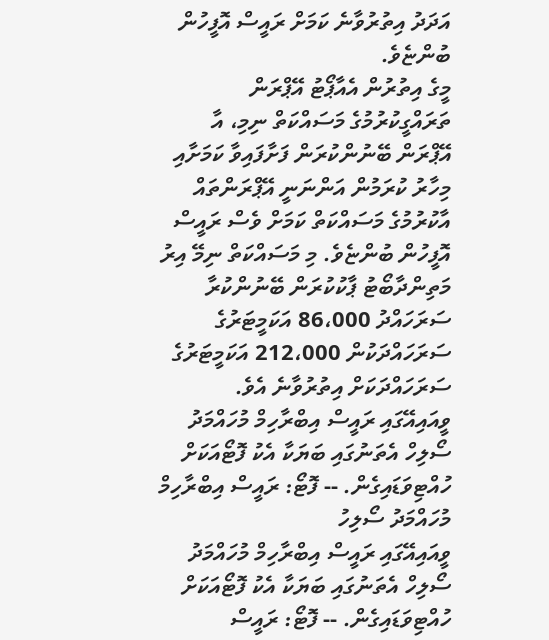އަދަދު އިތުރުވާނެ ކަމަށް ރައީސް އޮފީހުން ބުންޏެވެ.
މީގެ އިތުރުން އެއާޕޯޓު އޭޕްރަން ތަރައްގީކުރުމުގެ މަސައްކަތް ނިމި، އާ އޭޕްރަން ބޭނުންކުރަން ފަށާފައިވާ ކަމަށާއި މިހާރު ކުރަމުން އަންނަނީ އޭޕްރަންތައް އާކުރުމުގެ މަސައްކަތް ކަމަށް ވެސް ރައީސް އޮފީހުން ބުންޏެވެ. މި މަސައްކަތް ނިމޭ އިރު މަތިންދާބޯޓު ޕާކުކުރަން ބޭނުންކުރާ ސަރަހައްދު 86،000 އަކަމީޓަރުގެ ސަރަހައްދަކުން 212،000 އަކަމީޓަރުގެ ސަރަހައްދަކަށް އިތުރުވާނެ އެވެ.
ވީއައިއޭގައި ރައީސް އިބްރާހިމް މުހައްމަދު ސޯލިހް އެތަނުގައި ބަޔަކާ އެކު ފޮޓޯއަކަށް ހުއްޓިވަޑައިގެން. -- ފޮޓޯ: ރައީސް އިބްރާހިމް މުހައްމަދު ސޯލިހު
ވީއައިއޭގައި ރައީސް އިބްރާހިމް މުހައްމަދު ސޯލިހް އެތަނުގައި ބަޔަކާ އެކު ފޮޓޯއަކަށް ހުއްޓިވަޑައިގެން. -- ފޮޓޯ: ރައީސް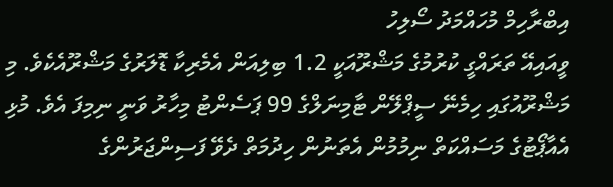އިބްރާހިމް މުހައްމަދު ސޯލިހު
ވީއައިއޭ ތަރައްގީ ކުރުމުގެ މަޝްރޫއަކީ 1.2 ބިލިއަން އެމެރިކާ ޑޮލަރުގެ މަޝްރޫއެކެވެ. މި މަޝްރޫއުގައި ހިމެނޭ ސީޕްލޭން ޓާމިނަލްގެ 99 ޕަސެންޓު މިހާރު ވަނީ ނިމިފަ އެވެ. މުޅި އެއާޕޯޓުގެ މަސައްކަތް ނިމުމުން އެތަނުން ހިދުމަތް ދެވޭ ފަސިންޖަރުންގެ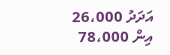އަދަދު 26،000 އިން 78،000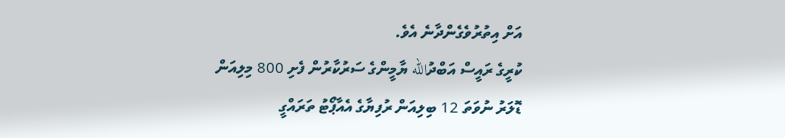އަށް އިތުރުވެގެންދާނެ އެވެ.
ކުރީގެ ރައީސް އަބްދުالله ޔާމީންގެ ސަރުކާރުން ފެށި 800 މިލިއަން ޑޮލަރު ނުވަތަ 12 ބިލިއަން ރުފިޔާގެ އެއާޕޯޓު ތަރައްގީ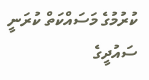ކުރުމުގެ މަސައްކަތް ކުރަނީ ސައުދީގެ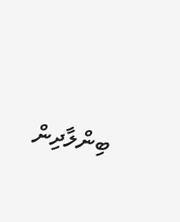ބިންލާދިން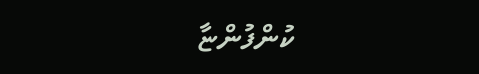ކުންފުންޏާ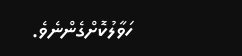ހަވާލުކޮށްގެންނެވެ.